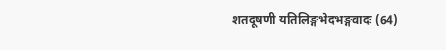शतदूषणी यतिलिङ्गभेदभङ्गवादः (64)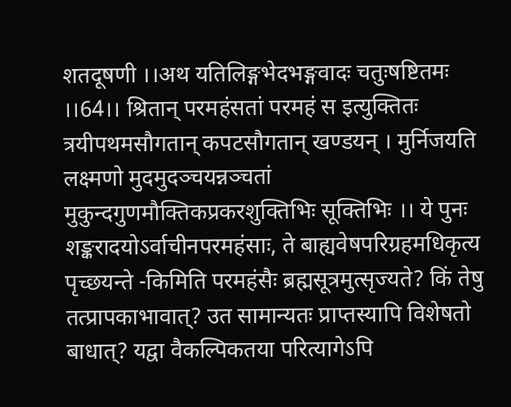शतदूषणी ।।अथ यतिलिङ्गभेदभङ्गवादः चतुःषष्टितमः ।।64।। श्रितान् परमहंसतां परमहं स इत्युक्तितः त्रयीपथमसौगतान् कपटसौगतान् खण्डयन् । मुर्निजयति लक्ष्मणो मुदमुदञ्चयन्नञ्चतां मुकुन्दगुणमौक्तिकप्रकरशुक्तिभिः सूक्तिभिः ।। ये पुनः शङ्करादयोऽर्वाचीनपरमहंसाः, ते बाह्यवेषपरिग्रहमधिकृत्य पृच्छयन्ते -किमिति परमहंसैः ब्रह्मसूत्रमुत्सृज्यते? किं तेषु तत्प्रापकाभावात्? उत सामान्यतः प्राप्तस्यापि विशेषतो बाधात्? यद्वा वैकल्पिकतया परित्यागेऽपि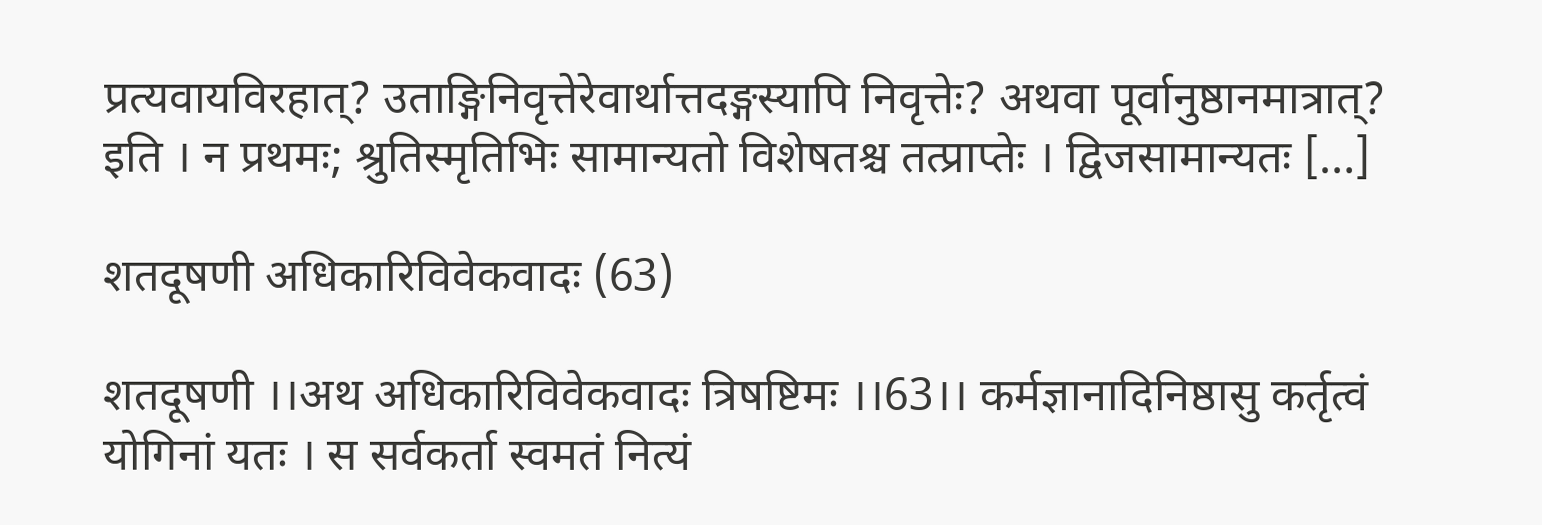प्रत्यवायविरहात्? उताङ्गिनिवृत्तेरेवार्थात्तदङ्गस्यापि निवृत्तेः? अथवा पूर्वानुष्ठानमात्रात्? इति । न प्रथमः; श्रुतिस्मृतिभिः सामान्यतो विशेषतश्च तत्प्राप्तेः । द्विजसामान्यतः […]

शतदूषणी अधिकारिविवेकवादः (63)

शतदूषणी ।।अथ अधिकारिविवेकवादः त्रिषष्टिमः ।।63।। कर्मज्ञानादिनिष्ठासु कर्तृत्वं योगिनां यतः । स सर्वकर्ता स्वमतं नित्यं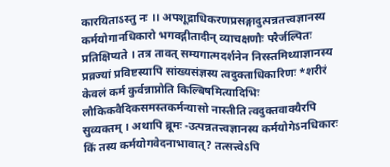कारयिताऽस्तु नः ।। अपशूद्राधिकरणप्रसङ्गादुत्पन्नतत्त्वज्ञानस्य कर्मयोगानधिकारो भगवद्गीतादीन् व्याचक्षणौः परैर्जल्पितः प्रतिक्षिप्यते । तत्र तावत् सम्यगात्मदर्शनेन निरस्तमिथ्याज्ञानस्य प्रव्रज्यां प्रविष्टस्यापि सांख्यसंज्ञस्य त्वदुक्ताधिकारिणः *शरीरं केवलं कर्म कुर्वन्नाप्नोति किल्बिषमित्यादिभिः लौकिकवैदिकसमस्तकर्मन्यासो नास्तीति त्वदुक्तवाक्यैरपि सुव्यक्तम् । अथापि ब्रूमः -उत्पन्नतत्त्वज्ञानस्य कर्मयोगेऽनधिकारः किं तस्य कर्मयोगवेदनाभावात्? तत्सत्त्वेऽपि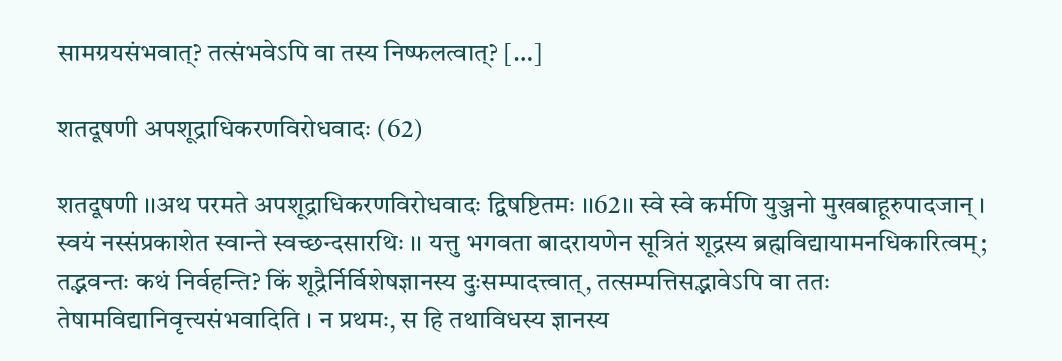सामग्रयसंभवात्? तत्संभवेऽपि वा तस्य निष्फलत्वात्? […]

शतदूषणी अपशूद्राधिकरणविरोधवादः (62)

शतदूषणी ।।अथ परमते अपशूद्राधिकरणविरोधवादः द्विषष्टितमः ।।62।। स्वे स्वे कर्मणि युञ्जनो मुखबाहूरुपादजान् । स्वयं नस्संप्रकाशेत स्वान्ते स्वच्छन्दसारथिः ।। यत्तु भगवता बादरायणेन सूत्रितं शूद्रस्य ब्रह्मविद्यायामनधिकारित्वम्; तद्भवन्तः कथं निर्वहन्ति? किं शूद्रैर्निर्विशेषज्ञानस्य दुःसम्पादत्त्वात्, तत्सम्पत्तिसद्भावेऽपि वा ततः तेषामविद्यानिवृत्त्यसंभवादिति । न प्रथमः, स हि तथाविधस्य ज्ञानस्य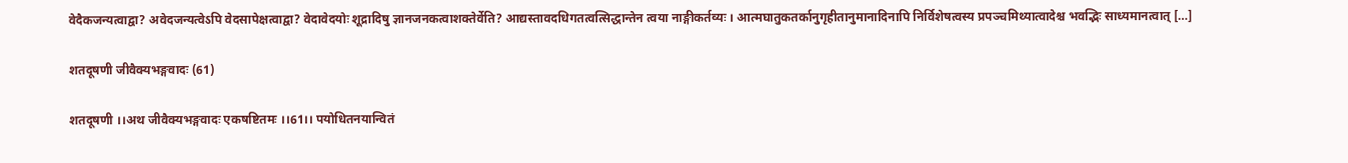वेदैकजन्यत्वाद्वा? अवेदजन्यत्वेऽपि वेदसापेक्षत्वाद्वा? वेदावेदयोः शूद्रादिषु ज्ञानजनकत्वाशक्तेर्वेति? आद्यस्तावदधिगतत्वत्सिद्धान्तेन त्वया नाङ्गीकर्तव्यः । आत्मघातुकतर्कानुगृहीतानुमानादिनापि निर्विशेषत्वस्य प्रपञ्चमिथ्यात्वादेश्च भवद्भिः साध्यमानत्वात् […]

शतदूषणी जीवैक्यभङ्गवादः (61)

शतदूषणी ।।अथ जीवैक्यभङ्गवादः एकषष्टितमः ।।61।। पयोधितनयान्वितं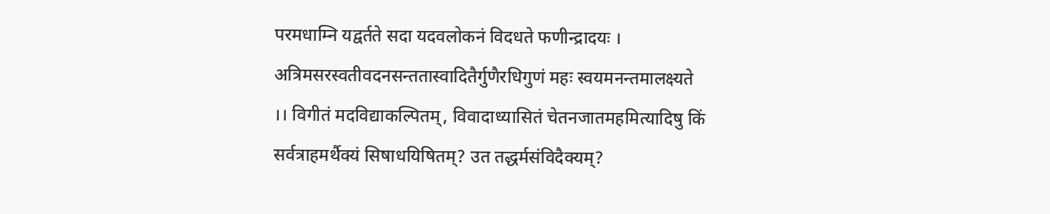परमधाम्नि यद्वर्तते सदा यदवलोकनं विदधते फणीन्द्रादयः । अत्रिमसरस्वतीवदनसन्ततास्वादितैर्गुणैरधिगुणं महः स्वयमनन्तमालक्ष्यते ।। विगीतं मदविद्याकल्पितम्, विवादाध्यासितं चेतनजातमहमित्यादिषु किं सर्वत्राहमर्थैक्यं सिषाधयिषितम्? उत तद्धर्मसंविदैक्यम्?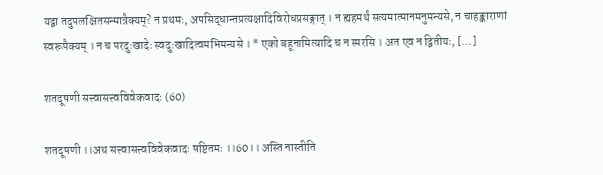यद्वा तदुपलक्षितसन्मात्रैक्यम्? न प्रथमः, अपसिद्धान्तप्रत्यक्षादिविरोधप्रसङ्गात् । न ह्यहमर्थं सत्यमात्मानमनुमन्यसे, न चाहङ्काराणां स्वरूपैक्यम् । न च परदुःखादेः स्वदुःखादित्वमभिमन्यसे । * एको बहूनामित्यादि च न स्मरसि । अत एव न द्वितीयः, […]

शतदूषणी सत्त्वासत्त्वविवेकवादः (60)

शतदूषणी ।।अथ सत्त्वासत्त्वविवेकवादः षष्टितमः ।।60।। अस्ति नास्तीति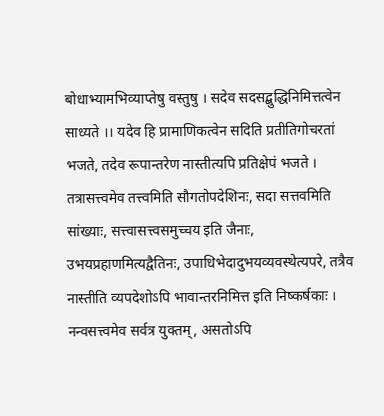बोधाभ्यामभिव्याप्तेषु वस्तुषु । सदेव सदसद्बुद्धिनिमित्तत्वेन साध्यते ।। यदेव हि प्रामाणिकत्वेन सदिति प्रतीतिगोचरतां भजते, तदेव रूपान्तरेण नास्तीत्यपि प्रतिक्षेपं भजते । तत्रासत्त्वमेव तत्त्वमिति सौगतोपदेशिनः, सदा सत्तवमिति सांख्याः, सत्त्वासत्त्वसमुच्चय इति जैनाः, उभयप्रहाणमित्यद्वैतिनः, उपाधिभेदादुभयव्यवस्थेत्यपरे, तत्रैव नास्तीति व्यपदेशोऽपि भावान्तरनिमित्त इति निष्कर्षकाः । नन्वसत्त्वमेव सर्वत्र युक्तम्, असतोऽपि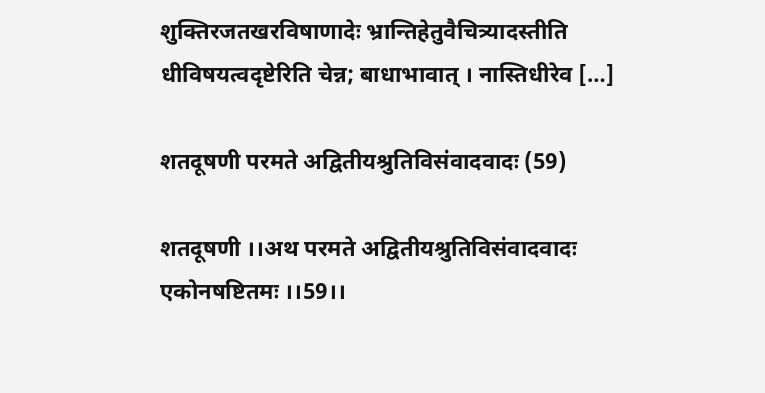शुक्तिरजतखरविषाणादेः भ्रान्तिहेतुवैचित्र्यादस्तीति धीविषयत्वदृष्टेरिति चेन्न; बाधाभावात् । नास्तिधीरेव […]

शतदूषणी परमते अद्वितीयश्रुतिविसंवादवादः (59)

शतदूषणी ।।अथ परमते अद्वितीयश्रुतिविसंवादवादः एकोनषष्टितमः ।।59।।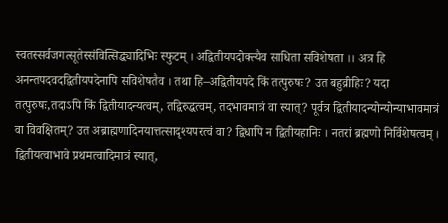स्वतस्सर्वजगत्सूतेस्संवित्सिद्ध्यादिभिः स्फुटम् । अद्वितीयपदोक्त्यैव साधिता सविशेषता ।। अत्र हि अनन्तपदवदद्वितीयपदेनापि सविशेषतैव । तथा हि–अद्वितीयपदे किं तत्पुरुषः? उत बहुव्रीहिः? यदा तत्पुरुषः,तदाऽपि किं द्वितीयादन्यत्वम्, तद्विरुद्धत्वम्, तदभावमात्रं वा स्यात्? पूर्वत्र द्वितीयादन्योन्योन्याभावमात्रं वा विवक्षितम्? उत अब्राह्मणादिनयात्तत्सादृश्यपरत्वं वा? द्विधापि न द्वितीयहानिः । नतरां ब्रह्मणो निर्विशेषत्वम् । द्वितीयत्वाभावे प्रथमत्वादिमात्रं स्यात्,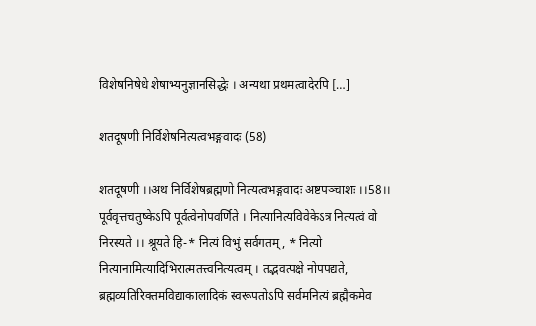विशेषनिषेधे शेषाभ्यनुज्ञानसिद्धेः । अन्यथा प्रथमत्वादेरपि […]

शतदूषणी निर्विशेषनित्यत्वभङ्गवादः (58)

शतदूषणी ।।अथ निर्विशेषब्रह्मणो नित्यत्वभङ्गवादः अष्टपञ्चाशः ।।58।। पूर्ववृत्तचतुष्केऽपि पूर्वत्वेनोपवर्णिते । नित्यानित्यविवेकेऽत्र नित्यत्वं वो निरस्यते ।। श्रूयते हि-* नित्यं विभुं सर्वगतम्, * नित्यो नित्यानामित्यादिभिरात्मतत्त्वनित्यत्वम् । तद्भवत्पक्षे नोपपद्यते, ब्रह्मव्यतिरिक्तमविद्याकालादिकं स्वरूपतोऽपि सर्वमनित्यं ब्रह्मैकमेव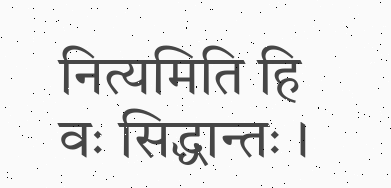नित्यमिति हि वः सिद्धान्तः ।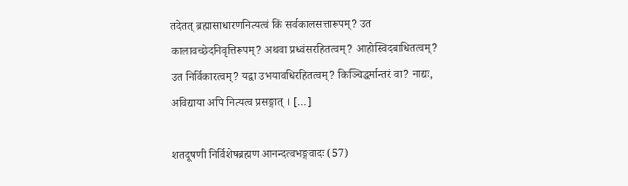तदेतत् ब्रह्मासाधारणनित्यत्वं किं सर्वकालसत्तारूपम्? उत कालावच्छेदनिवृत्तिरूपम्? अथवा प्रध्वंसरहितत्वम्? आहोस्विदबाधितत्वम्? उत निर्विकारत्वम्? यद्वा उभयावधिरहितत्वम्? किञ्चिद्धर्मान्तरं वा? नाद्यः, अविद्याया अपि नित्यत्व प्रसङ्गात् । […]

शतदूषणी निर्विशेषब्रह्मण आनन्दत्वभङ्गवादः (57)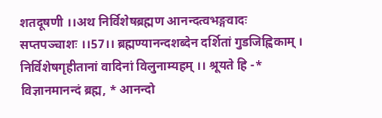शतदूषणी ।।अथ निर्विशेषब्रह्मण आनन्दत्वभङ्गवादः सप्तपञ्चाशः ।।57।। ब्रह्मण्यानन्दशब्देन दर्शितां गुडजिह्विकाम् । निर्विशेषगृहीतानां वादिनां विलुनाम्यहम् ।। श्रूयते हि -* विज्ञानमानन्दं ब्रह्म, * आनन्दो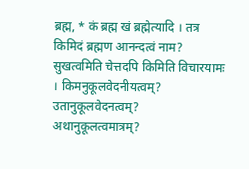ब्रह्म, * कं ब्रह्म खं ब्रह्मेत्यादि । तत्र किमिदं ब्रह्मण आनन्दत्वं नाम? सुखत्वमिति चेत्तदपि किमिति विचारयामः । किमनुकूलवेदनीयत्वम्? उतानुकूलवेदनत्वम्? अथानुकूलत्वमात्रम्?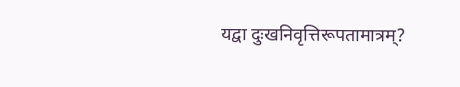यद्वा दुःखनिवृत्तिरूपतामात्रम्?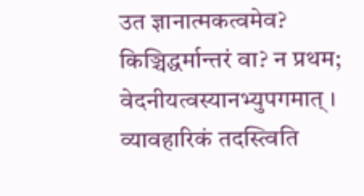उत ज्ञानात्मकत्वमेव? किञ्चिद्धर्मान्तरं वा? न प्रथम; वेदनीयत्वस्यानभ्युपगमात् । व्यावहारिकं तदस्त्विति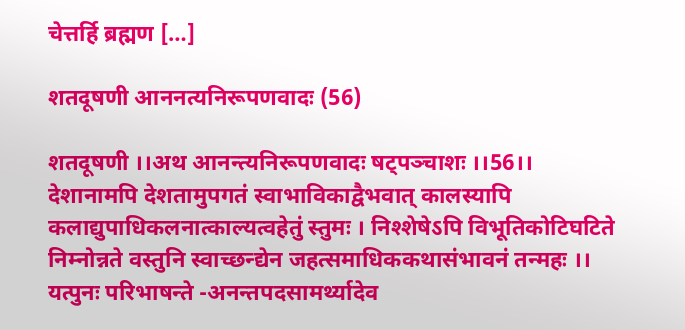चेत्तर्हि ब्रह्मण […]

शतदूषणी आननत्यनिरूपणवादः (56)

शतदूषणी ।।अथ आनन्त्यनिरूपणवादः षट्पञ्चाशः ।।56।। देशानामपि देशतामुपगतं स्वाभाविकाद्वैभवात् कालस्यापि कलाद्युपाधिकलनात्काल्यत्वहेतुं स्तुमः । निश्शेषेऽपि विभूतिकोटिघटिते निम्नोन्नते वस्तुनि स्वाच्छन्द्येन जहत्समाधिककथासंभावनं तन्महः ।। यत्पुनः परिभाषन्ते -अनन्तपदसामर्थ्यादेव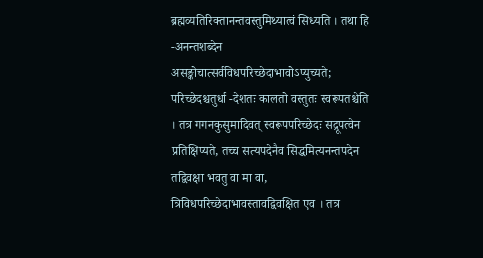ब्रह्मव्यतिरिक्तानन्तवस्तुमिथ्यात्वं सिध्यति । तथा हि -अनन्तशब्देन असङ्कोचात्सर्वविधपरिच्छेदाभावोऽप्युच्यते; परिच्छेदश्चतुर्धा -देशतः कालतो वस्तुतः स्वरूपतश्चेति । तत्र गगनकुसुमादिवत् स्वरूपपरिच्छेदः सद्रूपत्वेन प्रतिक्षिप्यते, तच्च सत्यपदेनैव सिद्धमित्यनन्तपदेन तद्विवक्षा भवतु वा मा वा, त्रिविधपरिच्छेदाभावस्तावद्विवक्षित एव । तत्र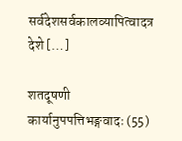सर्वदेशसर्वकालव्यापित्वादत्र देशे […]

शतदूषणी कार्यानुपपत्तिभङ्गवादः (55)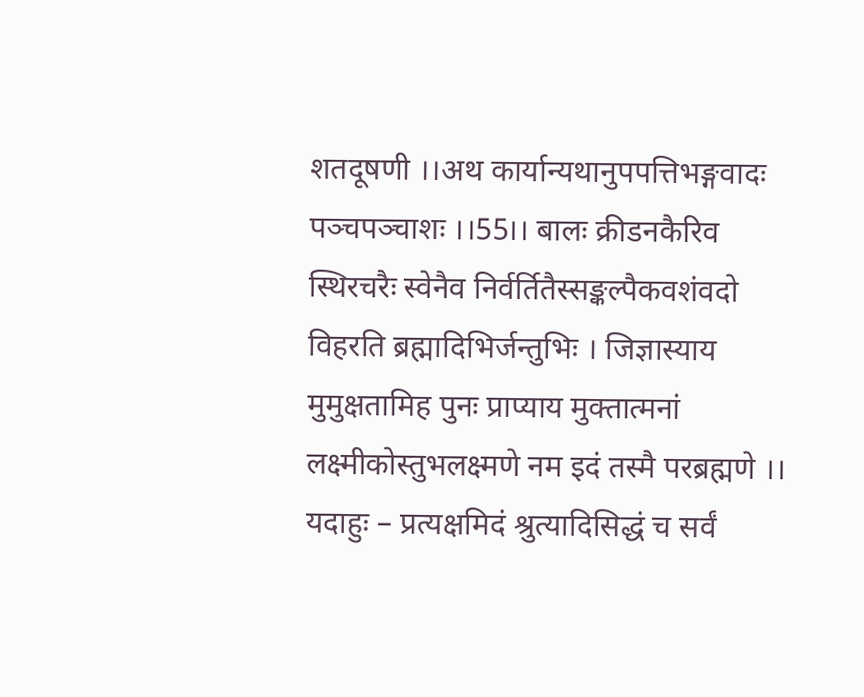शतदूषणी ।।अथ कार्यान्यथानुपपत्तिभङ्गवादः पञ्चपञ्चाशः ।।55।। बालः क्रीडनकैरिव स्थिरचरैः स्वेनैव निर्वर्तितैस्सङ्कल्पैकवशंवदो विहरति ब्रह्मादिभिर्जन्तुभिः । जिज्ञास्याय मुमुक्षतामिह पुनः प्राप्याय मुक्तात्मनां लक्ष्मीकोस्तुभलक्ष्मणे नम इदं तस्मै परब्रह्मणे ।। यदाहुः – प्रत्यक्षमिदं श्रुत्यादिसिद्धं च सर्वं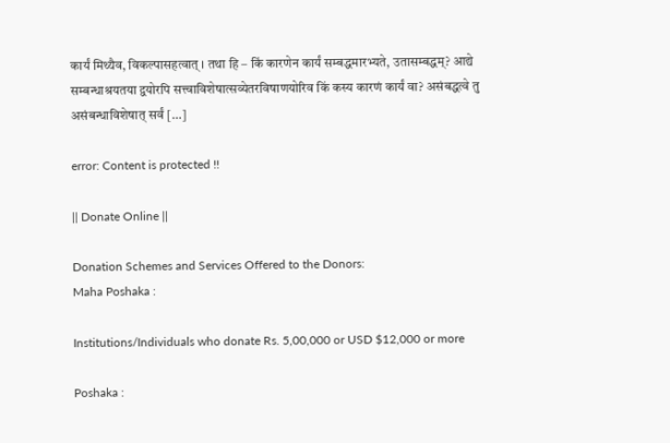कार्यं मिथ्यैव, विकल्पासहत्वात् । तथा हि – किं कारणेन कार्यं सम्बद्धमारभ्यते, उतासम्बद्धम्? आद्ये सम्बन्धाश्रयतया द्वयोरपि सत्त्वाविशेषात्सव्येतरविषाणयोरिव किं कस्य कारणं कार्यं वा? असंबद्धत्वे तु असंबन्धाविशेषात् सर्वं […]

error: Content is protected !!

|| Donate Online ||

Donation Schemes and Services Offered to the Donors:
Maha Poshaka :

Institutions/Individuals who donate Rs. 5,00,000 or USD $12,000 or more

Poshaka :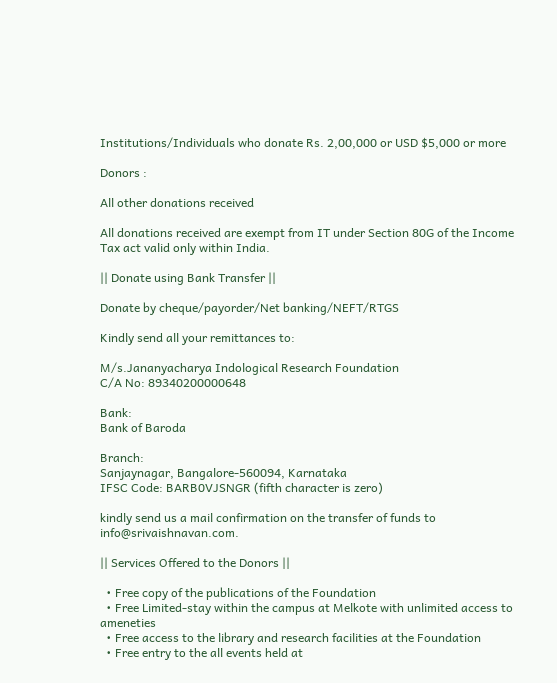Institutions/Individuals who donate Rs. 2,00,000 or USD $5,000 or more

Donors :

All other donations received

All donations received are exempt from IT under Section 80G of the Income Tax act valid only within India.

|| Donate using Bank Transfer ||

Donate by cheque/payorder/Net banking/NEFT/RTGS

Kindly send all your remittances to:

M/s.Jananyacharya Indological Research Foundation
C/A No: 89340200000648

Bank:
Bank of Baroda

Branch:
Sanjaynagar, Bangalore-560094, Karnataka
IFSC Code: BARB0VJSNGR (fifth character is zero)

kindly send us a mail confirmation on the transfer of funds to info@srivaishnavan.com.

|| Services Offered to the Donors ||

  • Free copy of the publications of the Foundation
  • Free Limited-stay within the campus at Melkote with unlimited access to ameneties
  • Free access to the library and research facilities at the Foundation
  • Free entry to the all events held at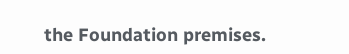the Foundation premises.